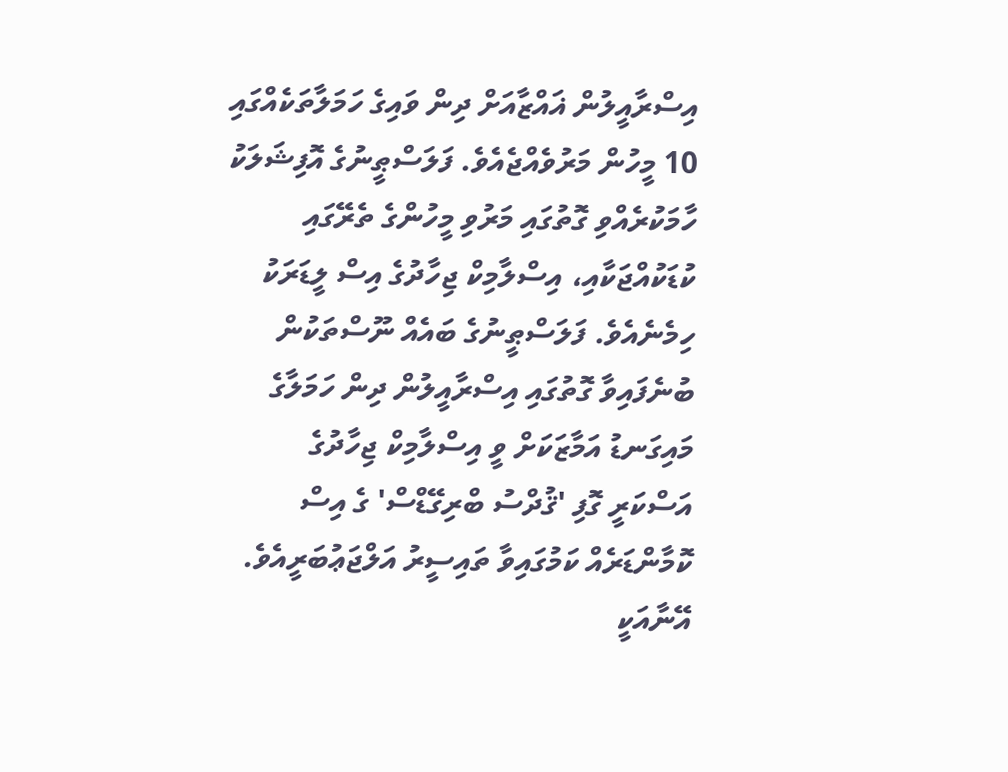އިސްރާއީލުން ޣައްޒާއަށް ދިން ވައިގެ ހަމަލާތަކެއްގައި 10 މީހުން މަރުވެއްޖެއެވެ. ފަލަސްޠީނުގެ އޮފިޝަލަކު ހާމަކުރެއްވި ގޮތުގައި މަރުވި މީހުންގެ ތެރޭގައި ކުޑަކުއްޖަކާއި، އިސްލާމިކް ޖިހާދުގެ އިސް ލީޑަރަކު ހިމެނެއެވެ. ފަލަސްޠީނުގެ ބައެއް ނޫސްތަކުން ބުނެފައިވާ ގޮތުގައި އިސްރާއީލުން ދިން ހަމަލާގެ މައިގަނޑު އަމާޒަކަށް ވީ އިސްލާމިކް ޖިހާދުގެ އަސްކަރީ ގޮފި 'ޤުދްސު ބްރިގޭޑްސް' ގެ އިސް ކޮމާންޑަރެއް ކަމުގައިވާ ތައިސީރު އަލްޖަޢުބަރީއެވެ. އޭނާއަކީ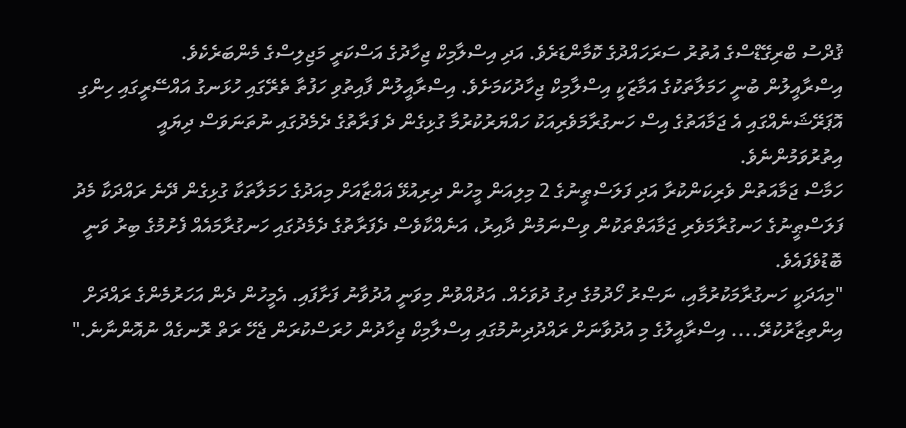ޤުދްސު ބްރިގޭޑްސްގެ އުތުރު ސަރަހައްދުގެ ކޮމާންޑަރެވެ. އަދި އިސްލާމިކް ޖިހާދުގެ އަސްކަރީ މަޖިލިސްގެ މެންބަރެކެވެ.
އިސްރާއީލުން ބުނީ ހަމަލާތަކުގެ އަމާޒަކީ އިސްލާމިކް ޖިހާދުކަމަށެވެ. އިސްރާއީލުން ފާއިތުވި ހަފުތާ ތެރޭގައި ހުޅަނގު އައްސޭރީގައި ހިންގި އޮޕަރޭޝަނެއްގައި އެ ޖަމާއަތުގެ އިސް ހަނގުރާމަވެރިއަކު ހައްޔަރުކުރުމާ ގުޅިގެން ދެ ފަރާތުގެ ދެމެދުގައި ނުތަނަވަސް ދިޔައީ އިތުރުވަމުންނެވެ.
ހަމާސް ޖަމާއަތުން ވެރިކަންކުރާ އަދި ފަލަސްޠީނުގެ 2 މިލިއަން މީހުން ދިރިއުޅޭ ޣައްޒާއަށް މިއަދުގެ ހަމަލާތަކާ ގުޅިގެން ދޭނެ ރައްދަކާ މެދު ފަލަސްޠީނުގެ ހަނގުރާމަވެރި ޖަމާއަތްތަކުން ވިސްނަމުން ދާއިރު، އަނެއްކާވެސް ދެފަރާތުގެ ދެމެދުގައި ހަނގުރާމައެއް ފެށުމުގެ ބިރު ވަނީ ބޮޑުވެފައެވެ.
"މިއަދަކީ ހަނގުރާމަކުރުމާއި، ނަޞްރު ހޯދުމުގެ ދިގު ދުވަހެއް. އަދުއްވުން މިވަނީ އުދުވާނު ފަށާފައި. އެމީހުން ދެން އަހަރުމެންގެ ރައްދަށް އިންތިޒާރުކުރޭ.... އިސްރާއީލުގެ މި އުދުވާނަށް ރައްދުދިނުމުގައި އިސްލާމިކް ޖިހާދުން ހުރަސްކުރަން ޖެހޭ ރަތް ރޮނގެއް ނުއޮންނާނެ."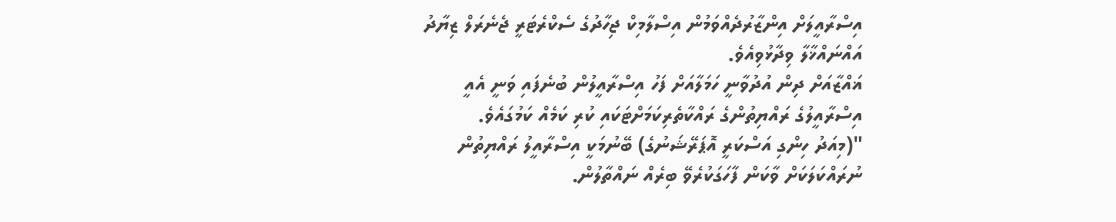އިސްރާއީލަށް އިންޒާރުދެއްވަމުން އިސްލާމިކް ޖިހާދުގެ ސެކްރެޓަރީ ޖެނެރަލް ޒިޔާދު އައްނައްޚާލާ ވިދާޅުވިއެވެ.
ޣައްޒާއަށް ދިން އުދުވާނީ ހަމަލާއަށް ފަހު އިސްރާއީލުން ބުނެފައި ވަނީ އެއީ އިސްރާއީލުގެ ރައްޔިތުންގެ ރައްކާތެރިކަމަށްޓަކައި ކުރި ކަމެއް ކަމުގައެވެ.
"(މިއަދު ހިންގި އަސްކަރީ އޮޕަރޭޝަނުގެ) ބޭނުމަކީ އިސްރާއީލު ރައްޔިތުން ނުރައްކަލަކަށް ވާކަން ފާހަގަކުރެވޭ ބިރެއް ނައްތާލުން.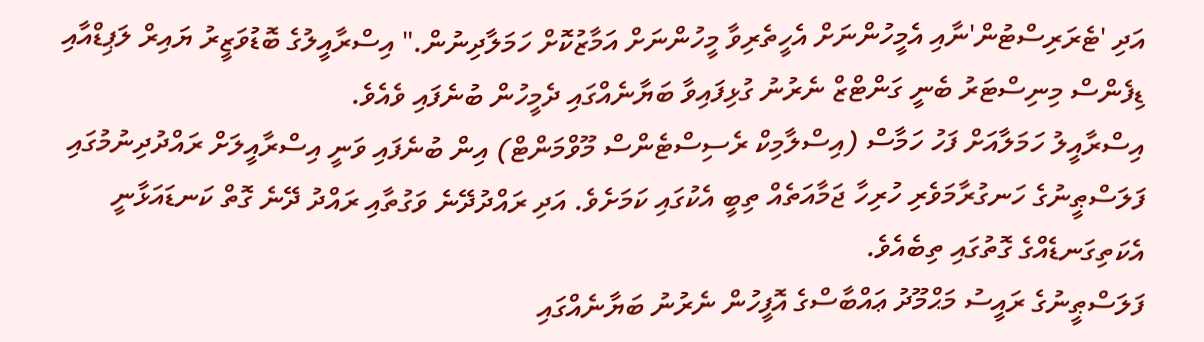އަދި 'ޓެރަރިސްޓުން'ނާއި އެމީހުންނަށް އެހީތެރިވާ މީހުންނަށް އަމާޒުކޮށް ހަމަލާދިނުން." އިސްރާއީލުގެ ބޮޑުވަޒީރު ޔައިރް ލަޕިޑްއާއި ޑިފެންސް މިނިސްޓަރު ބެނީ ގަންޓްޒް ނެރުނު ގުޅިފައިވާ ބަޔާނެއްގައި ދެމީހުން ބުނެފައި ވެއެވެ.
އިސްރާއީލު ހަމަލާއަށް ފަހު ހަމާސް (އިސްލާމިކް ރެސިސްޓެންސް މޫވްމަންޓް) އިން ބުނެފައި ވަނީ އިސްރާއީލަށް ރައްދުދިނުމުގައި ފަލަސްޠީނުގެ ހަނގުރާމަވެރި ހުރިހާ ޖަމާއަތެއް ތިބީ އެކުގައި ކަމަށެވެ. އަދި ރައްދުދޭނެ ވަގުތާއި ރައްދު ދޭނެ ގޮތް ކަނޑައަޅާނީ އެކަތިގަނޑެއްގެ ގޮތުގައި ތިބެއެވެ.
ފަލަސްޠީނުގެ ރައީސު މަޙްމޫދު ޢައްބާސްގެ އޮފީހުން ނެރުނު ބަޔާނެއްގައި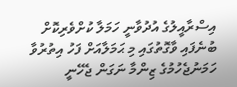އިސްރާއީލުގެ އުދުވާނީ ހަމަލާ ކުށްވެރިކޮށް ބުނެފައި ވާގޮތުގައި މި ޙަމަލާއަށް ފަހު އިތުރުވާ ހަމަނުޖެހުމުގެ ޒިންމާ ނަގަން ޖެހޭނީ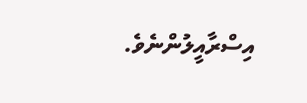އިސްރާއީލުންނެވެ.